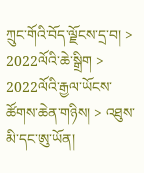ཀྲུང་གོའི་བོད་ལྗོངས་དྲ་བ། > 2022ལོའི་ཆེ་སྒྲིག > 2022ལོའི་རྒྱལ་ཡོངས་ཚོགས་ཆེན་གཉིས། > འཐུས་མི་དང་ཨུ་ཡོན།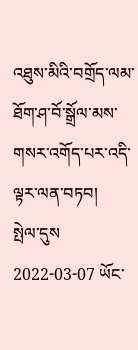འཐུས་མིའི་བགྲོད་ལམ་ཐོག་ཤ་བོ་སྒྲོལ་མས་གསར་འགོད་པར་འདི་ལྟར་ལན་བཏབ།
སྤེལ་དུས 2022-03-07 ཡོང་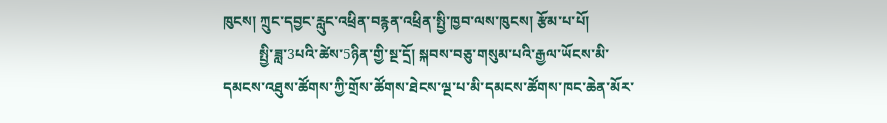ཁུངས། ཀྲུང་དབྱང་རླུང་འཕྲིན་བརྙན་འཕྲིན་སྤྱི་ཁྱབ་ལས་ཁུངས། རྩོམ་པ་པོ།
          སྤྱི་ཟླ་3པའི་ཚེས་5ཉིན་གྱི་སྔ་དྲོ། སྐབས་བཅུ་གསུམ་པའི་རྒྱལ་ཡོངས་མི་དམངས་འཐུས་ཚོགས་ཀྱི་གྲོས་ཚོགས་ཐེངས་ལྔ་པ་མི་དམངས་ཚོགས་ཁང་ཆེན་མོར་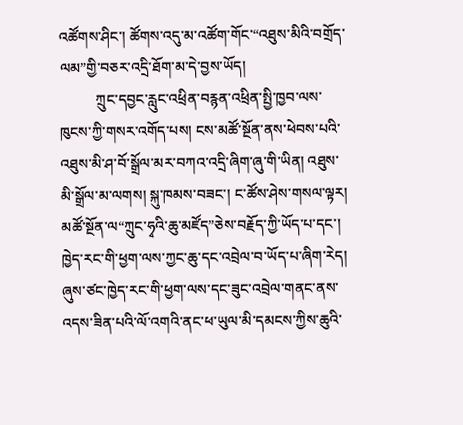འཚོགས་ཤིང་། ཚོགས་འདུ་མ་འཚོག་གོང་“འཐུས་མིའི་བགྲོད་ལམ”གྱི་བཅར་འདྲི་ཐོག་མ་དེ་བྱས་ཡོད།
          ཀྲུང་དབྱང་རླུང་འཕྲིན་བརྙན་འཕྲིན་སྤྱི་ཁྱབ་ལས་ཁུངས་ཀྱི་གསར་འགོད་པས། ངས་མཚོ་སྔོན་ནས་ཕེབས་པའི་འཐུས་མི་ཤ་བོ་སྒྲོལ་མར་བཀའ་འདྲི་ཞིག་ཞུ་གི་ཡིན། འཐུས་མི་སྒྲོལ་མ་ལགས། སྐུ་ཁམས་བཟང་། ང་ཚོས་ཤེས་གསལ་ལྟར། མཚོ་སྔོན་ལ“ཀྲུང་ཧྭའི་ཆུ་མཛོད”ཅེས་བརྗོད་ཀྱི་ཡོད་པ་དང་།  ཁྱེད་རང་གི་ཕྱག་ལས་ཀྱང་ཆུ་དང་འབྲེལ་བ་ཡོད་པ་ཞིག་རེད། ཞུས་ཙང་ཁྱེད་རང་གི་ཕྱག་ལས་དང་ཟུང་འབྲེལ་གནང་ནས་འདས་ཟིན་པའི་ལོ་འགའི་ནང་ཕ་ཡུལ་མི་དམངས་ཀྱིས་ཆུའི་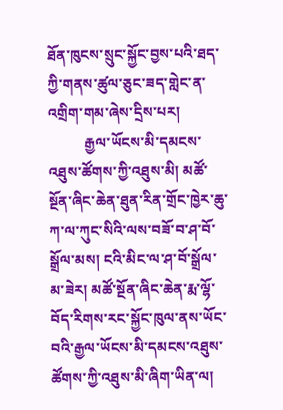ཐོན་ཁུངས་སྲུང་སྐྱོང་བྱས་པའི་ཐད་ཀྱི་གནས་ཚུལ་ཅུང་ཟད་གླེང་ན་འགྲིག་གམ་ཞེས་དྲིས་པར།
          རྒྱལ་ཡོངས་མི་དམངས་འཐུས་ཚོགས་ཀྱི་འཐུས་མི། མཚོ་སྔོན་ཞིང་ཆེན་ཐུན་རིན་གྲོང་ཁྱེར་ཆུ་ཀ་ལ་ཀུང་སིའི་ལས་བཟོ་བ་ཤ་བོ་སྒྲོལ་མས། ངའི་མིང་ལ་ཤ་བོ་སྒྲོལ་མ་ཟེར། མཚོ་སྔོན་ཞིང་ཆེན་རྨ་ལྷོ་བོད་རིགས་རང་སྐྱོང་ཁུལ་ནས་ཡོང་བའི་རྒྱལ་ཡོངས་མི་དམངས་འཐུས་ཚོགས་ཀྱི་འཐུས་མི་ཞིག་ཡིན་ལ།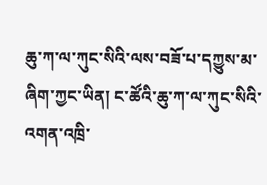ཆུ་ཀ་ལ་ཀུང་སིའི་ལས་བཟོ་པ་དཀྱུས་མ་ཞིག་ཀྱང་ཡིན། ང་ཚོའི་ཆུ་ཀ་ལ་ཀུང་སིའི་འགན་འཁྲི་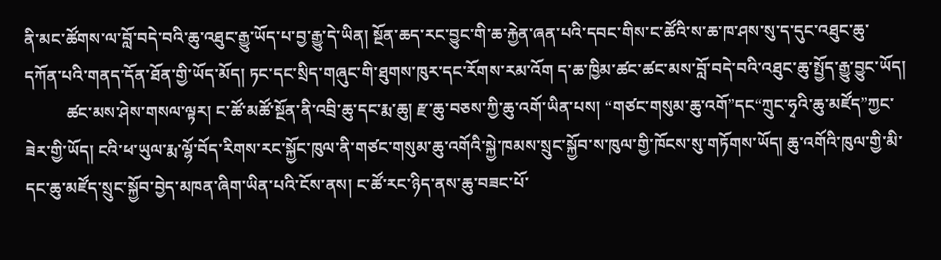ནི་མང་ཚོགས་ལ་བློ་བདེ་བའི་ཆུ་འཐུང་རྒྱུ་ཡོད་པ་བྱ་རྒྱུ་དེ་ཡིན། སྔོན་ཆད་རང་བྱུང་གི་ཆ་རྐྱེན་ཞན་པའི་དབང་གིས་ང་ཚོའི་ས་ཆ་ཁ་ཤས་སུ་ད་དུང་འཐུང་ཆུ་དཀོན་པའི་གནད་དོན་ཐོན་གྱི་ཡོད་མོད། ཏང་དང་སྲིད་གཞུང་གི་ཐུགས་ཁུར་དང་རོགས་རམ་འོག ད་ཆ་ཁྱིམ་ཚང་ཚང་མས་བློ་བདེ་བའི་འཐུང་ཆུ་སྤྱོད་རྒྱུ་བྱུང་ཡོད།
          ཚང་མས་ཤེས་གསལ་ལྟར། ང་ཚོ་མཚོ་སྔོན་ནི་འབྲི་ཆུ་དང་རྨ་ཆུ། རྫ་ཆུ་བཅས་ཀྱི་ཆུ་འགོ་ཡིན་པས། “གཙང་གསུམ་ཆུ་འགོ”དང“ཀྲུང་ཧྭའི་ཆུ་མཛོད”ཀྱང་ཟེར་གྱི་ཡོད། ངའི་ཕ་ཡུལ་རྨ་ལྷོ་བོད་རིགས་རང་སྐྱོང་ཁུལ་ནི་གཙང་གསུམ་ཆུ་འགོའི་སྐྱེ་ཁམས་སྲུང་སྐྱོབ་ས་ཁུལ་གྱི་ཁོངས་སུ་གཏོགས་ཡོད། ཆུ་འགོའི་ཁུལ་གྱི་མི་དང་ཆུ་མཛོད་སྲུང་སྐྱོབ་བྱེད་མཁན་ཞིག་ཡིན་པའི་ངོས་ནས། ང་ཚོ་རང་ཉིད་ནས་ཆུ་བཟང་པོ་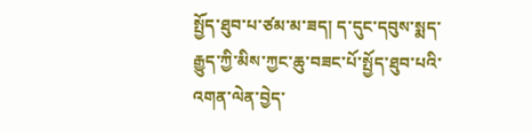སྤྱོད་ཐུབ་པ་ཙམ་མ་ཟད། ད་དུང་དབུས་སྨད་རྒྱུད་ཀྱི་མིས་ཀྱང་ཆུ་བཟང་པོ་སྤྱོད་ཐུབ་པའི་འགན་ལེན་བྱེད་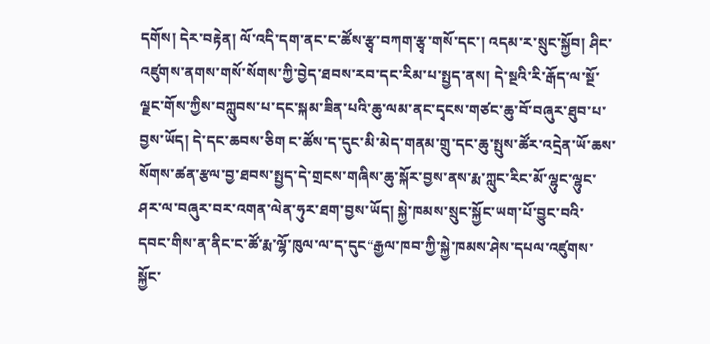དགོས། དེར་བརྟེན། ལོ་འདི་དག་ནང་ང་ཚོས་རྩྭ་བཀག་རྩྭ་གསོ་དང་། འདམ་ར་སྲུང་སྐྱོབ། ཤིང་འཛུགས་ནགས་གསོ་སོགས་ཀྱི་བྱེད་ཐབས་རབ་དང་རིམ་པ་སྤྱད་ནས། དེ་སྔའི་རི་རྒོད་ལ་སྔོ་ལྗང་གོས་ཀྱིས་བཀླུབས་པ་དང་སྐམ་ཟིན་པའི་ཆུ་ལམ་ནང་དྭངས་གཙང་ཆུ་བོ་བཞུར་ཐུབ་པ་བྱས་ཡོད། དེ་དང་ཆབས་ཅིག ང་ཚོས་ད་དུང་མི་མེད་གནམ་གྲུ་དང་ཆུ་སྤུས་ཚོར་འདྲེན་ཡོ་ཆས་སོགས་ཚན་རྩལ་བྱ་ཐབས་སྤྱད་དེ་གྲངས་གཞིས་ཆུ་སྐོར་བྱས་ནས་རྨ་ཀླུང་རིང་མོ་ལྷུང་ལྷུང་ཤར་ལ་བཞུར་བར་འགན་ལེན་ཧུར་ཐག་བྱས་ཡོད། སྐྱེ་ཁམས་སྲུང་སྐྱོང་ཡག་པོ་བྱུང་བའི་དབང་གིས་ན་ནིང་ང་ཚོ་རྨ་ལྷོ་ཁུལ་ལ་ད་དུང“རྒྱལ་ཁབ་ཀྱི་སྐྱེ་ཁམས་ཤེས་དཔལ་འཛུགས་སྐྱོང་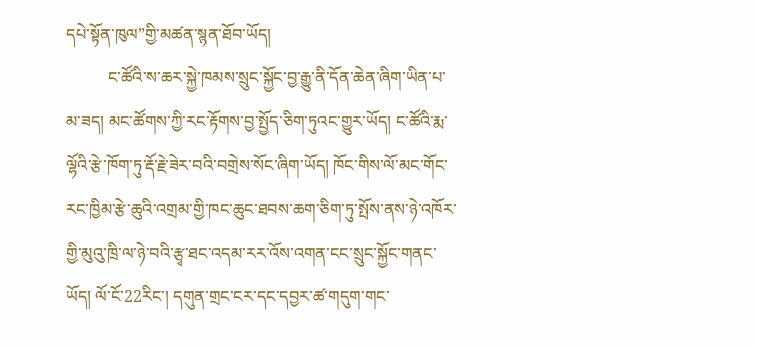དཔེ་སྟོན་ཁུལ”གྱི་མཚན་སྙན་ཐོབ་ཡོད།
          ང་ཚོའི་ས་ཆར་སྐྱེ་ཁམས་སྲུང་སྐྱོང་བྱ་རྒྱུ་ནི་དོན་ཆེན་ཞིག་ཡིན་པ་མ་ཟད། མང་ཚོགས་ཀྱི་རང་རྟོགས་བྱ་སྤྱོད་ཅིག་ཏུའང་གྱུར་ཡོད། ང་ཚོའི་རྨ་ལྷོའི་རྩེ་ཁོག་ཏུ་རྡོ་རྗེ་ཟེར་བའི་བགྲེས་སོང་ཞིག་ཡོད། ཁོང་གིས་ལོ་མང་གོང་རང་ཁྱིམ་རྩེ་ཆུའི་འགྲམ་གྱི་ཁང་ཆུང་ཐབས་ཆག་ཅིག་ཏུ་སྤོས་ནས་ཉེ་འཁོར་གྱི་མུའུ་ཁྲི་ལ་ཉེ་བའི་རྩྭ་ཐང་འདམ་རར་འོས་འགན་ངང་སྲུང་སྐྱོང་གནང་ཡོད། ལོ་ངོ་22རིང་། དགུན་གྲང་ངར་དང་དབྱར་ཚ་གདུག་གང་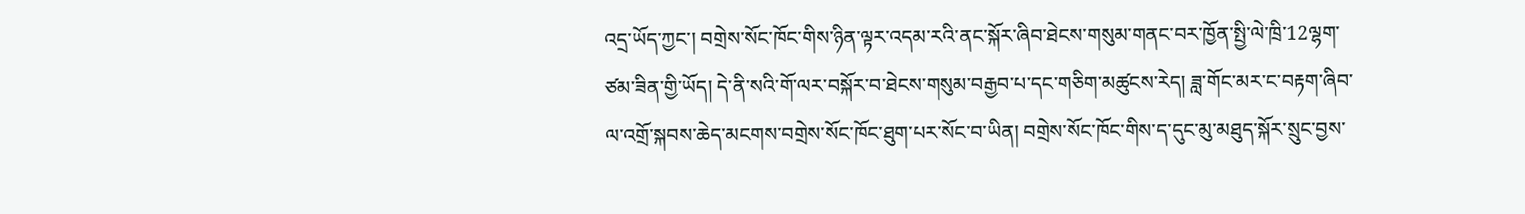འདྲ་ཡོད་ཀྱང་། བགྲེས་སོང་ཁོང་གིས་ཉིན་ལྟར་འདམ་རའི་ནང་སྐོར་ཞིབ་ཐེངས་གསུམ་གནང་བར་ཁྱོན་སྤྱི་ལེ་ཁྲི་12ལྷག་ཙམ་ཟིན་གྱི་ཡོད། དེ་ནི་སའི་གོ་ལར་བསྐོར་བ་ཐེངས་གསུམ་བརྒྱབ་པ་དང་གཅིག་མཚུངས་རེད། ཟླ་གོང་མར་ང་བརྟག་ཞིབ་ལ་འགྲོ་སྐབས་ཆེད་མངགས་བགྲེས་སོང་ཁོང་ཐུག་པར་སོང་བ་ཡིན། བགྲེས་སོང་ཁོང་གིས་ད་དུང་མུ་མཐུད་སྐོར་སྲུང་བྱས་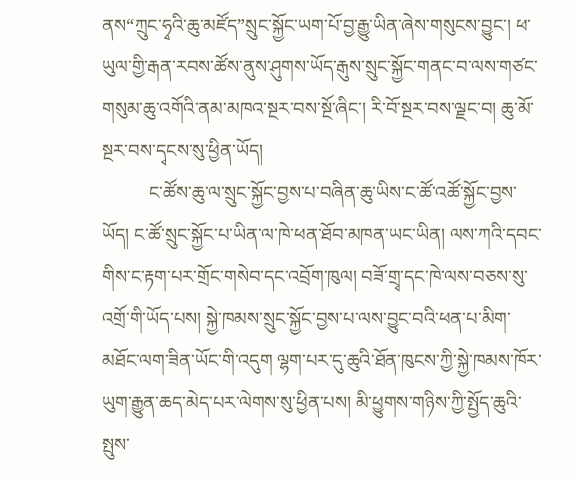ནས“ཀྲུང་ཧྭའི་ཆུ་མཛོད”སྲུང་སྐྱོང་ཡག་པོ་བྱ་རྒྱུ་ཡིན་ཞེས་གསུངས་བྱུང་། ཕ་ཡུལ་གྱི་རྒན་རབས་ཚོས་ནུས་ཤུགས་ཡོད་རྒུས་སྲུང་སྐྱོང་གནང་བ་ལས་གཙང་གསུམ་ཆུ་འགོའི་ནམ་མཁའ་སྔར་བས་སྔོ་ཞིང་། རི་བོ་སྔར་བས་ལྗང་བ། ཆུ་མོ་སྔར་བས་དྭངས་སུ་ཕྱིན་ཡོད།
          ང་ཚོས་ཆུ་ལ་སྲུང་སྐྱོང་བྱས་པ་བཞིན་ཆུ་ཡིས་ང་ཚོ་འཚོ་སྐྱོང་བྱས་ཡོད། ང་ཚོ་སྲུང་སྐྱོང་པ་ཡིན་ལ་ཁེ་ཕན་ཐོབ་མཁན་ཡང་ཡིན། ལས་ཀའི་དབང་གིས་ང་རྟག་པར་གྲོང་གསེབ་དང་འབྲོག་ཁུལ། བཟོ་གྲྭ་དང་ཁེ་ལས་བཅས་སུ་འགྲོ་གི་ཡོད་པས། སྐྱེ་ཁམས་སྲུང་སྐྱོང་བྱས་པ་ལས་བྱུང་བའི་ཕན་པ་མིག་མཐོང་ལག་ཟིན་ཡོང་གི་འདུག ལྷག་པར་དུ་ཆུའི་ཐོན་ཁུངས་ཀྱི་སྐྱེ་ཁམས་ཁོར་ཡུག་རྒྱུན་ཆད་མེད་པར་ལེགས་སུ་ཕྱིན་པས། མི་ཕྱུགས་གཉིས་ཀྱི་སྤྱོད་ཆུའི་སྤུས་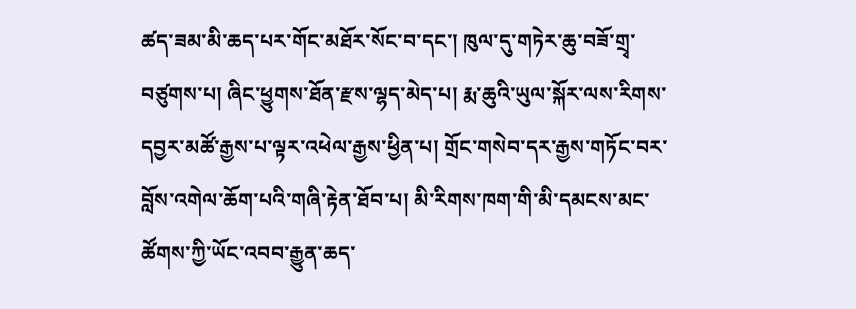ཚད་ཟམ་མི་ཆད་པར་གོང་མཐོར་སོང་བ་དང་། ཁུལ་དུ་གཏེར་ཆུ་བཟོ་གྲྭ་བཙུགས་པ། ཞིང་ཕྱུགས་ཐོན་རྫས་ལྷད་མེད་པ། རྨ་ཆུའི་ཡུལ་སྐོར་ལས་རིགས་དབྱར་མཚོ་རྒྱས་པ་ལྟར་འཕེལ་རྒྱས་ཕྱིན་པ། གྲོང་གསེབ་དར་རྒྱས་གཏོང་བར་བློས་འགེལ་ཆོག་པའི་གཞི་རྟེན་ཐོབ་པ། མི་རིགས་ཁག་གི་མི་དམངས་མང་ཚོགས་ཀྱི་ཡོང་འབབ་རྒྱུན་ཆད་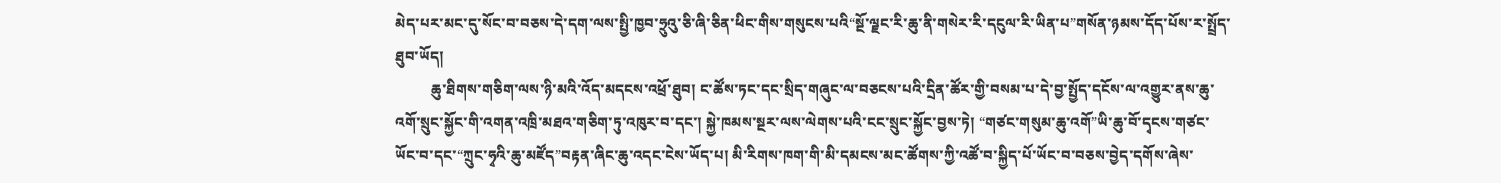མེད་པར་མང་དུ་སོང་བ་བཅས་དེ་དག་ལས་སྤྱི་ཁྱབ་ཧྲུའུ་ཅི་ཞི་ཅིན་ཕིང་གིས་གསུངས་པའི“སྔོ་ལྗང་རི་ཆུ་ནི་གསེར་རི་དངུལ་རི་ཡིན་པ”གསོན་ཉམས་དོད་པོས་ར་སྤྲོད་ཐུབ་ཡོད།
          ཆུ་ཐིགས་གཅིག་ལས་ཉི་མའི་འོད་མདངས་འཕྲོ་ཐུབ། ང་ཚོས་ཏང་དང་སྲིད་གཞུང་ལ་བཅངས་པའི་དྲིན་ཚོར་གྱི་བསམ་པ་དེ་བྱ་སྤྱོད་དངོས་ལ་འགྱུར་ནས་ཆུ་འགོ་སྲུང་སྐྱོང་གི་འགན་འཁྲི་མཐའ་གཅིག་ཏུ་འཁུར་བ་དང་། སྐྱེ་ཁམས་སྔར་ལས་ལེགས་པའི་ངང་སྲུང་སྐྱོང་བྱས་ཏེ། “གཙང་གསུམ་ཆུ་འགོ”ཡི་ཆུ་བོ་དྭངས་གཙང་ཡོང་བ་དང་“ཀྲུང་ཧྭའི་ཆུ་མཛོད”བརྟན་ཞིང་ཆུ་འདང་ངེས་ཡོད་པ། མི་རིགས་ཁག་གི་མི་དམངས་མང་ཚོགས་ཀྱི་འཚོ་བ་སྐྱིད་པོ་ཡོང་བ་བཅས་བྱེད་དགོས་ཞེས་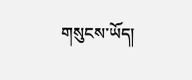གསུངས་ཡོད།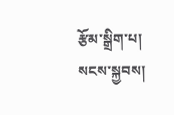རྩོམ་སྒྲིག་པ། སངས་སྐྱབས།